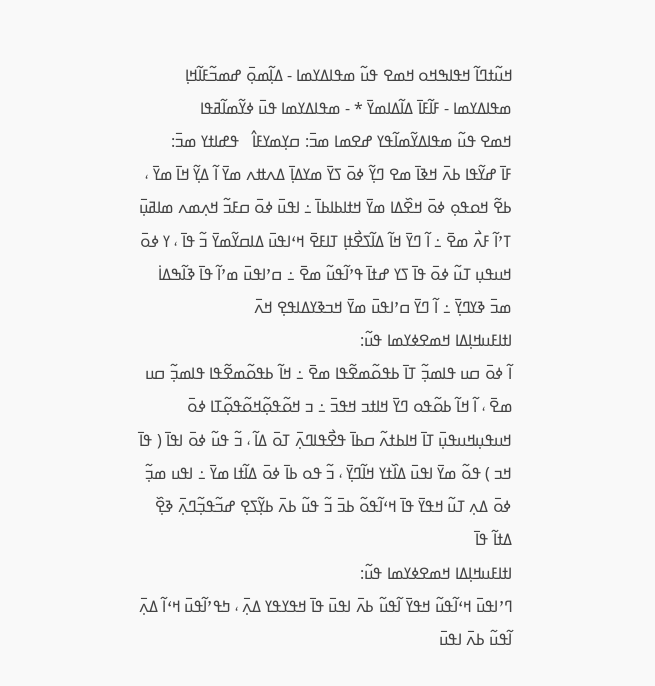ߞߎ߬ߙߣߊ߬ ߞߟߊߒߞߋ ߞߘߐ ߟߎ߬ ߘߟߊߡߌߘߊ - ߡߊ߲߬ߘߋ߲߫ ߝߘߏ߬ߓߊ߬ߞߊ߲ ߘߟߊߡߌߘߊ - ߓߊ߬ߓߊ߫ ߡߊ߬ߡߊߘߌ߫ * - ߘߟߊߡߌߘߊ ߟߎ߫ ߦߌ߬ߘߊ߬ߥߟߊ
ߞߘߐ ߟߎ߬ ߘߟߊߡߌ߬ߘߊ߬ߟߌ ߝߐߘߊ ߘߏ߫: ߛߌ߲ߘߌߓߊ߮   ߟߝߊߙߌ ߘߏ߫:
ߓߊ߫ ߝߌ߬ߟߊ ߕߍ߫ ߞߢߊ߫ ߘߐ ߣߌ߲߬ ߦߋ߫ ߖߌ߫ ߘߌߡߊ߲߫ ߡߍߚߍ ߘߌ߫ ߊ߬ ߡߌ߲߬ ߞߊ߫ ߘߌ߫ ، ߕߐ߬ ߞߋߟߋ߲ ߦߋ߫ ߞߐ߰ߡߊ ߘߌ߫ ߞߙߊߕߊߕߊ߫ ߸ ߊߟߎ߫ ߦߋ߫ ߛߓߏ߬ ߞߍ߲ߘߍ ߘߊߥߎ߲߫ ߠߴߊ߬ ߓߍ߯ ߘߐ߫ ߸ ߊ߬ ߣߌ߫ ߞߊ߬ ߡߊ߬ߖߐ߯ߙߊ߲ ߠߊߓߐ߫ ߞߵߊߟߎ߫ ߡߊߛߌ߬ߘߌ߫ ߏ߬ ߟߊ߫ ، ߌ ߦߋ߫ ߞߎߟߎ߲ ߠߎ߬ ߦߋ߫ ߟߊ߫ ߖߌ ߝߙߊ߫ ߟߴߊ߬ߟߎ߬ ߘߐ߫ ߸ ߛߴߊߟߎ߫ ߘߴߊ߬ ߟߊ߫ ߢߊ߬ߒߡߊ߭ ߘߏ߫ ߢߌߣߌ߲߫ ߸ ߊ߬ ߣߌ߫ ߛߴߊߟߎ߫ ߘߌ߫ ߞߏߢߌߡߊߟߐ߲ ߞߍ߫
ߊߙߊߓߎߞߊ߲ߡߊ ߞߘߐߦߌߘߊ ߟߎ߬:
ߊ߬ ߦߋ߫ ߛߎ ߟߊߘߏ߲߬ ߠߊ߫ ߕߟߋ߬ߘߐ߬ߟߊ ߘߐ߫ ߸ ߞߊ߬ ߕߟߋ߬ߘߐ߬ߟߊ ߟߊߘߏ߲߬ ߛߎ ߘߐ߫ ، ߊ߬ ߞߊ߬ ߕߋ߬ߟߋ ߣߌ߫ ߞߊߙߏ ߞߟߏ߫ ߸ ߏ ߞߋ߬ߟߋ߲߬ߞߋ߬ߟߋ߲߬ߠߊ ߦߋ߫ ߞߎߟߎ߲ߞߎߟߎ߲߫ ߠߊ߫ ߞߊߕߙߍ߬ ߛߕߊ߫ ߟߐ߯ߟߊߣߍ߲߫ ߠߋ߫ ߡߊ߬ ، ߏ߬ ߟߎ߬ ߦߋ߫ ߊߟߊ߫ ( ߟߊ߫ ߞߏ ) ߟߋ߬ ߘߌ߫ ߊߟߎ߫ ߡߊ߰ߙߌ ߞߊ߬ߣߌ߲߫ ، ߏ߬ ߟߋ ߕߊ߫ ߦߋ߫ ߡߊ߬ߙߊ ߘߌ߫ ߸ ߊߟߎ ߘߏ߲߬ ߦߋ߫ ߡߍ߲ ߠߎ߬ ߞߟߌ߫ ߟߊ߫ ߞߵߊ߬ߟߋ߬ ߕߏ߫ ߏ߬ ߟߎ߬ ߕߍ߫ ߕߌ߲߬ߖߐ߲ ߝߏ߬ߟߏ߲߬ߣߍ߲߫ ߢߐ߲߰ ߡߙߊ߬ ߟߊ߫
ߊߙߊߓߎߞߊ߲ߡߊ ߞߘߐߦߌߘߊ ߟߎ߬:
ߣߴߊߟߎ߫ ߞߵߊ߬ߟߎ߬ ߞߟߌ߫ ߊ߬ߟߎ߬ ߕߍ߫ ߊߟߎ߫ ߟߊ߫ ߞߟߌߟߌ ߡߍ߲߫ ، ߤߟߴߊ߬ߟߎ߫ ߞߵߊ߬ ߡߍ߲߫ ߊ߬ߟߎ߬ ߕߍ߫ ߊߟߎ߫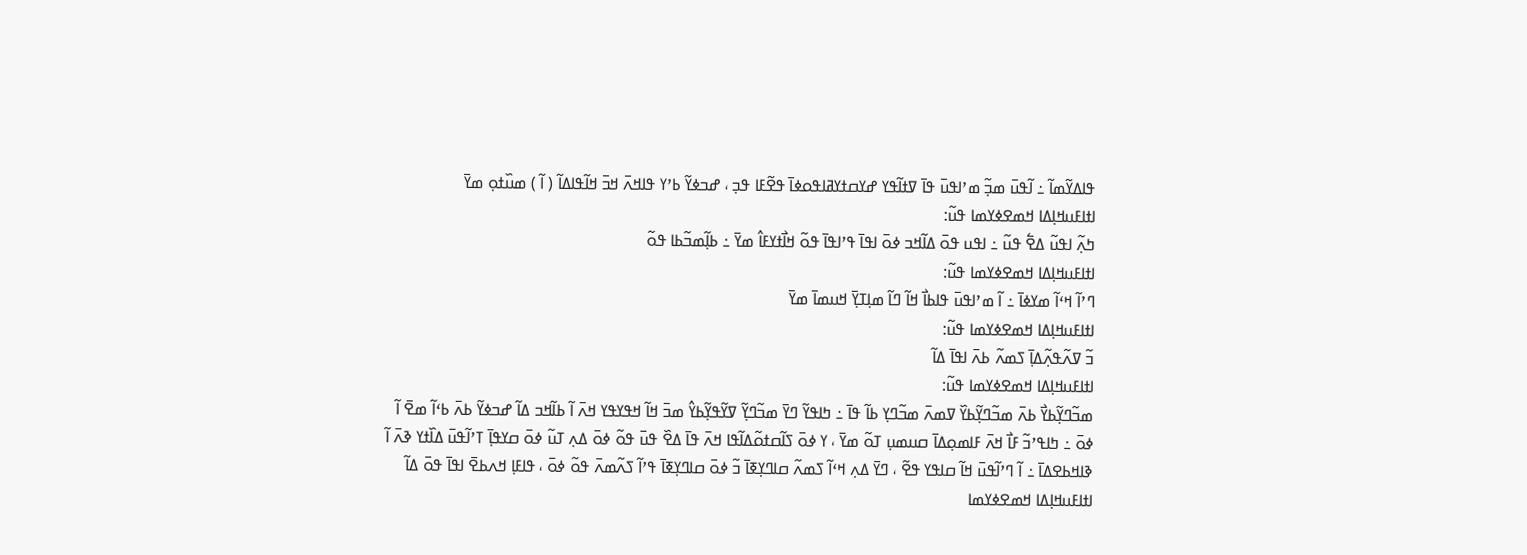ߟߊߡߌ߬ߘߊ߬ ߸ ߊ߬ߟߎ߫ ߘߏ߲߬ ߘߴߊߟߎ߫ ߟߊ߫ ߜߙߊ߬ߟߌ ߝߌߛߙߌߥߊߟߋߦߊ߫ ߟߐ߬ߓߊ ߟߏ߲ ، ߝߏߦߌ߬ ߕߴߌ ߟߊߞߍ߫ ߞߏ߫ ߞߊ߬ߟߊߡߊ߬ ( ߊ߬ ) ߘߎ߰ߙߋ߲ ߘߌ߫
ߊߙߊߓߎߞߊ߲ߡߊ ߞߘߐߦߌߘߊ ߟߎ߬:
ߤߍ߲߬ ߊߟߎ߬ ߡߐ߱ ߟߎ߬ ߸ ߊߟߎ ߟߋ߫ ߡߊ߬ߞߏ ߦߋ߫ ߊߟߊ߫ ߟߴߊߟߊ߫ ߟߋ߬ ߞߊ߯ߙߌߓߊ߮ ߘߌ߫ ߸ ߕߊ߲߬ߘߏ߬ߕߊ ߟߋ߬
ߊߙߊߓߎߞߊ߲ߡߊ ߞߘߐߦߌߘߊ ߟߎ߬:
ߣߴߊ߬ ߞߵߊ߬ ߘߌߦߊ߫ ߸ ߊ߬ ߘߴߊߟߎ߫ ߟߊߕߊ߯ ߞߊ߬ ߣߊ߬ ߘߊ߲ߠߌ߲߫ ߞߎߘߊ߫ ߘߌ߫
ߊߙߊߓߎߞߊ߲ߡߊ ߞߘߐߦߌߘߊ ߟߎ߬:
ߏ߬ ߜߍ߬ߟߍ߲߬ߡߊ߲߫ ߖߘߍ߬ ߕߍ߫ ߊߟߊ߫ ߡߊ߬
ߊߙߊߓߎߞߊ߲ߡߊ ߞߘߐߦߌߘߊ ߟߎ߬:
ߘߏ߬ߣߌ߲߬ߕߌ߯ ߕߍ߫ ߘߏ߬ߣߌ߲߬ߕߌ߰ ߜߘߍ߫ ߘߏ߬ߣߌ߲ ߕߊ߬ ߟߊ߫ ߸ ߤߊߟߌ߬ ߣߌ߫ ߘߏ߬ߣߌ߲߬ ߜߌ߬ߟߌ߲߬ߕߌ߮ ߘߏ߫ ߞߊ߬ ߞߟߌߟߌ ߞߍ߫ ߊ߬ ߕߊ߬ߞߏ ߡߊ߬ ߝߏߦߌ߬ ߕߍ߫ ߕߵߊ߬ ߘߐ߫ ߊ߬ ߦߋ߫ ߸ ߤߊߟߴߏ߬ ߓߊ߯ ߞߍ߫ ߓߊߘߋ߲ߡߊ߫ ߛߎߘߎ߲ ߠߋ߬ ߘߌ߫ ، ߌ ߦߋ߫ ߖߊ߬ߛߙߋ߬ߡߊ߬ߟߊ ߞߍ߫ ߟߊ߫ ߡߐ߰ ߟߎ߫ ߟߋ߬ ߦߋ߫ ߡߍ߲ ߠߎ߬ ߦߋ߫ ߛߌߟߊ߲߫ ߠߴߊ߬ߟߎ߫ ߡߊ߰ߙߌ ߢߍ߫ ߊ߬ ߢߊߞߕߐߡߊ߫ ߸ ߊ߬ ߣߴߊ߬ߟߎ߫ ߞߊ߬ ߛߊߟߌ ߟߐ߬ ، ߣߌ߫ ߡߍ߲ ߞߵߊ߬ ߖߘߍ߬ ߛߊߣߌ߲ߧߊ߫ ߏ߬ ߦߋ߫ ߛߊߣߌ߲ߧߊ߫ ߟߴߊ߬ ߖߍ߬ߘߍ߫ ߟߋ߬ ߦߋ߫ ، ߟߊߓߊ߲ ߞߍߕߐ߫ ߊߟߊ߫ ߟߋ߫ ߡߊ߬
ߊߙߊߓߎߞߊ߲ߡߊ ߞߘߐߦߌߘߊ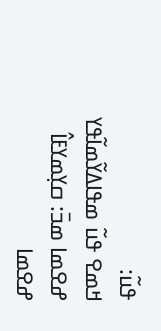ߟߎ߬:
ߞߘߐ ߟߎ߬ ߘߟߊߡߌ߬ߘߊ߬ߟߌ ߝߐߘߊ ߘߏ߫: ߛߌ߲ߘߌߓߊ߮
ߝߐߘߊ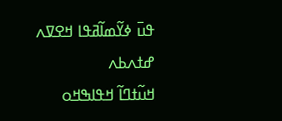ߟߎ߫ ߦߌ߬ߘߊ߬ߥߟߊ ߞߐߜߍ ߝߙߍߕߍ
ߞߎ߬ߙߣߊ߬ ߞߟߊߒߞߋ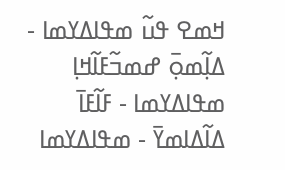ߞߘߐ ߟߎ߬ ߘߟߊߡߌߘߊ - ߡߊ߲߬ߘߋ߲߫ ߝߘߏ߬ߓߊ߬ߞߊ߲ ߘߟߊߡߌߘߊ - ߓߊ߬ߓߊ߫ ߡߊ߬ߡߊߘߌ߫ - ߘߟߊߡߌߘߊ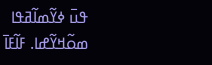ߟߎ߫ ߦߌ߬ߘߊ߬ߥߟߊ
ߘߋ߬ߞߌ߬ߝߊ. ߓߊ߬ߓߊ߫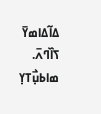ߡߊ߬ߡߊߘߌ߫ ߖߊ߰ߣߍ߫.
ߘߊߕߎ߲߯ߠߌ߲